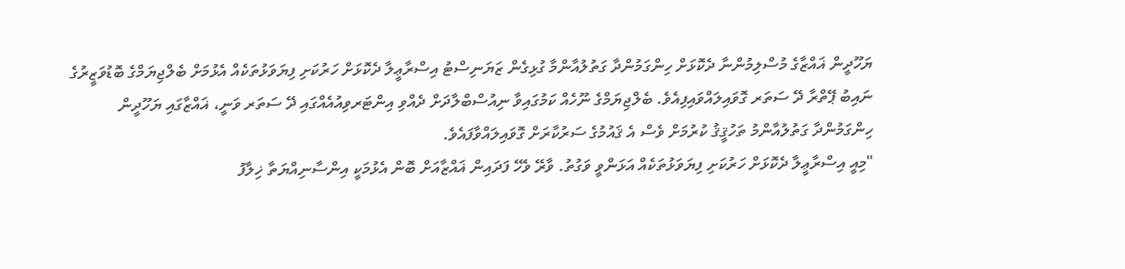ޔަހޫދީން ޣައްޒާގެ މުސްލިމުންނާ ދެކޮޅަށް ހިންގަމުންދާ ގަތުލުއާންމާ ގުޅިގެން ޒަޔަނިސްޓު އިސްރާޢީލާ ދެކޮޅަށް ހަރުކަށި ފިޔަވަޅުތަކެއް އެޅުމަށް ބެލްޖިޔަމްގެ ބޮޑުވަޒީރުގެ ނައިބު ޕޭތްރާ ދޭ ސަތަރ ގޮވައިލައްވައިފިއެވެ. ބެލްޖިޔަމްގެ ނޫހެއް ކަމުގައިވާ ނިއުސްބްލާދަށް ދެއްވި އިންޓަރވިއުއެއްގައި ދޭ ސަތަރ ވަނީ، ޣައްޒާގައި ޔަހޫދީން ހިންގަމުންދާ ގަތުލުއާންމު ތަހުޤީޤު ކުރުމަށް ވެސް އެ ޤައުމުގެ ސަރުކާރަށް ގޮވައިލައްވާފައެވެ.
"މިއީ އިސްރާޢީލާ ދެކޮޅަށް ހަރުކަށި ފިޔަވަޅުތަކެއް އަޅަންވީ ވަގުތު. ވާރޭ ވެހޭ ފަދައިން ޣައްޒާއަށް ބޮން އެޅުމަކީ އިންސާނިއްޔަތާ ޚިލާފު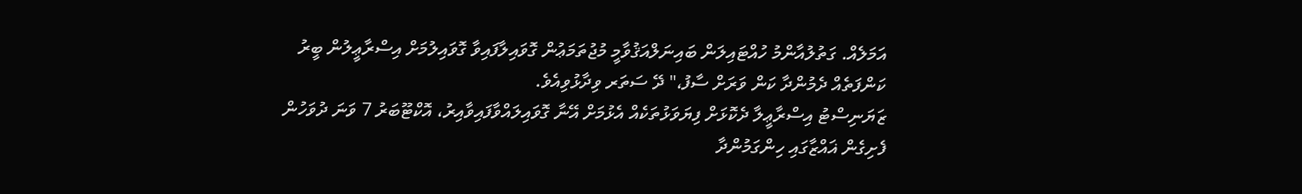އަމަލެއް. ގަތުލުއާންމު ހުއްޓައިލަން ބައިނަލްއަޤުވާމީ މުޖުތަމަޢުން ގޮވައިލާފައިވާ ގޮވައިލުމަށް އިސްރާޢީލުން ބީރު ކަންފަތެއް ދެމުންދާ ކަން ވަރަށް ސާފު،" ދޭ ސަތަރ ވިދާޅުވިއެވެ.
ޒަޔަނިސްޓު އިސްރާޢީލާ ދެކޮޅަށް ފިޔަވަޅުތަކެއް އެޅުމަށް އޭނާ ގޮވައިލައްވާފައިވާއިރު، އޮކްޓޫބަރު 7 ވަނަ ދުވަހުން ފެށިގެން ޣައްޒާގައި ހިންގަމުންދާ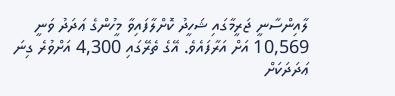ލާއިންސާނީ ޖަރީމާގައި ޝަހީދު ކޮށްލާފައިވާ މީހުންގެ ޢަދަދު ވަނީ 10,569 އަށް އަރާފައެވެ. އޭގެ ތެރޭގައި 4,300 އަށްވުރެ ގިނަ ޢަދަދަކަށް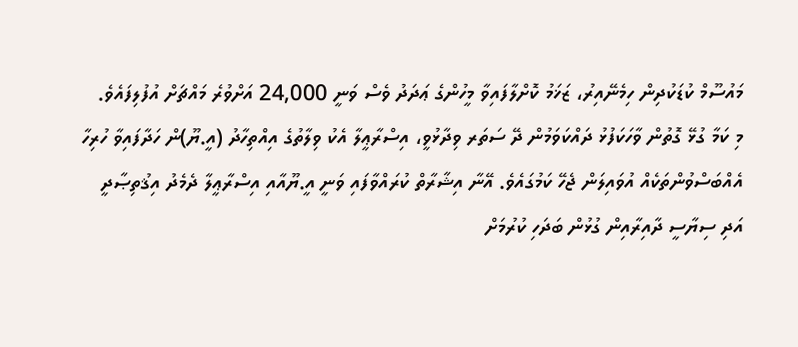މައުސޫމް ކުޑަކުދިން ހިމެނޭއިރު، ޒަޚަމު ކޮށްލާފައިވާ މީހުންގެ ޢަދަދު ވެސް ވަނީ 24,000 އަށްވުރެ މައްޗަށް އުފުލިފައެވެ.
މި ކަމާ ގުޅޭ ގޮތުން ވާހަކަފުޅު ދައްކަވަމުން ދޭ ސަތަރ ވިދާޅުވީ، އިސްރާޢީލާ އެކު ވިލާތުގެ އިއްތިހާދު (އީ.ޔޫ)ން ހަދާފައިވާ ހުރިހާ އެއްބަސްވުންތަކެއް އުވައިލަން ޖެހޭ ކަމުގައެވެ. އޭނާ އިޝާރާތް ކުރައްވާފައި ވަނީ އީ.ޔޫއާއި އިސްރާޢީލާ ދެމެދު އިޤުތިޞާދީ އަދި ސިޔާސީ ދާއިރާއިން ގުޅުން ބަދަހި ކުރުމަށް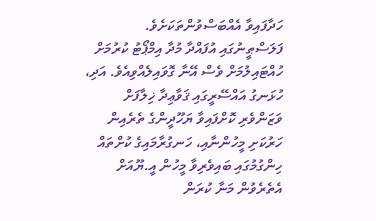ހަދާފައިވާ އެއްބަސްވުންތަކަށެވެ.
ފަލަސްޠީނުގައި އުފައްދާ މުދާ އިމްޕޯޓު ކުރުމަށް ހުއްޓައިލުމަށް ވެސް އޭނާ ގޮވައިލެއްވިއެވެ. އަދި، ހުޅަނގު އައްސޭރީގައި ޤަވާޢިދާ ޚިލާފަށް ވަޒަންވެރި ކޮށްފައިވާ ޔަހޫދީންގެ ތެރެއިން ހަރުކަށި މީހުންނާއި، ހަނގުރާމައިގެ ކުށްތައް ހިންގުމުގައި ބައިވެރިވާ މީހުން އީ.ޔޫއަށް އެތެރެވުން މަނާ ކުރަން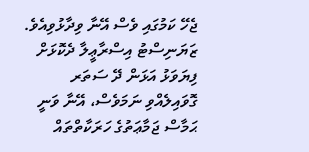ޖެހޭ ކަމުގައި ވެސް އޭނާ ވިދާޅުވިއެވެ.
ޒަޔަނިސްޓު އިސްރާޢީލާ ދެކޮޅަށް ފިޔަވަޅު އަޅަން ދޭ ސަތަރ ގޮވައިލެއްވި ނަމަވެސް، އޭނާ ވަނީ ޙަމާސް ޖަމާޢަތުގެ ހަރަކާތްތައް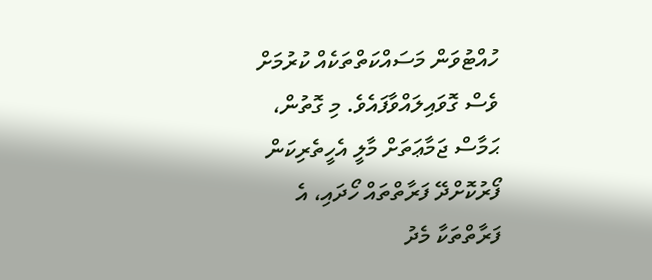ހުއްޓުވަން މަސައްކަތްތަކެއް ކުރުމަށް ވެސް ގޮވައިލައްވާފައެވެ. މި ގޮތުން، ޙަމާސް ޖަމާޢަތަށް މާލީ އެހީތެރިކަން ފޯރުކޮށްދޭ ފަރާތްތައް ހޯދައި، އެ ފަރާތްތަކާ މެދު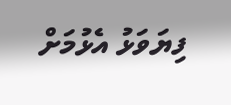ފިޔަވަޅު އެޅުމަށް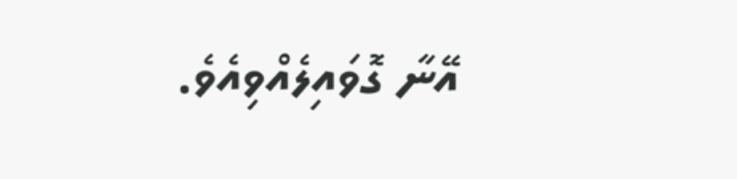އޭނާ ގޮވައިލެއްވިއެވެ.